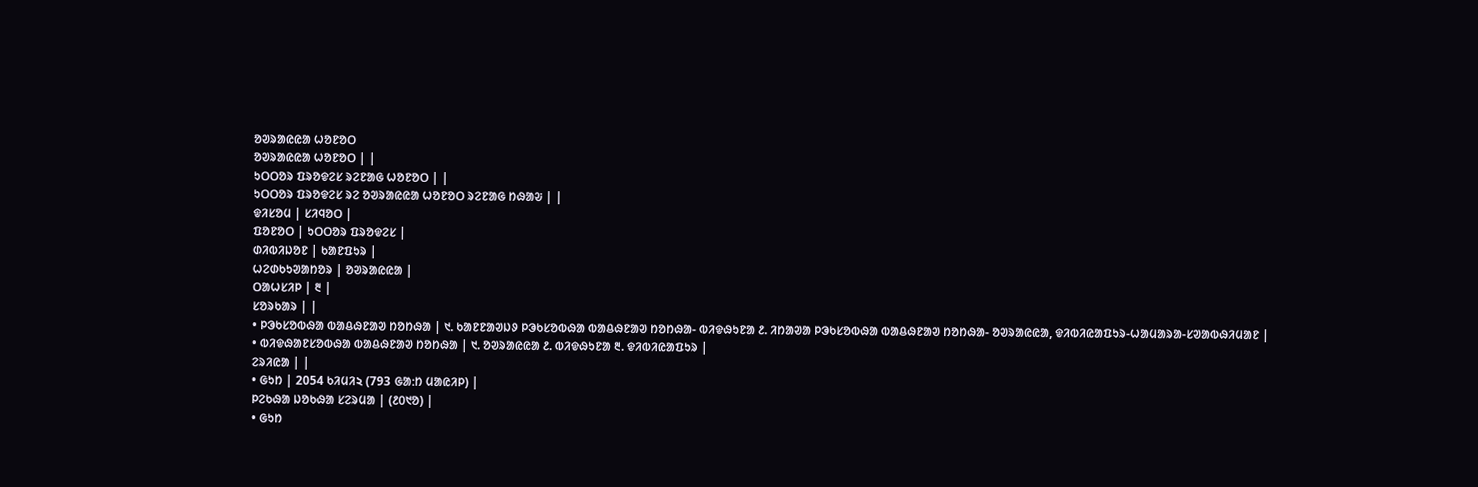ᱚᱣᱨᱟᱭᱭᱟ ᱦᱚᱱᱚᱛ
ᱚᱣᱨᱟᱭᱭᱟ ᱦᱚᱱᱚᱛ | |
ᱩᱛᱛᱚᱨ ᱯᱨᱚᱫᱮᱥ ᱨᱮᱱᱟᱜ ᱦᱚᱱᱚᱛ | |
ᱩᱛᱛᱚᱨ ᱯᱨᱚᱫᱮᱥ ᱨᱮ ᱚᱣᱨᱟᱭᱭᱟ ᱦᱚᱱᱚᱛ ᱨᱮᱱᱟᱜ ᱴᱷᱟᱶ | |
ᱫᱤᱥᱚᱢ | ᱥᱤᱧᱚᱛ |
ᱯᱚᱱᱚᱛ | ᱩᱛᱛᱚᱨ ᱯᱨᱚᱫᱮᱥ |
ᱰᱤᱵᱤᱡᱚᱱ | ᱠᱟᱱᱯᱩᱨ |
ᱦᱮᱰᱠᱩᱣᱟᱴᱚᱨ | ᱚᱣᱨᱟᱭᱭᱟ |
ᱛᱟᱦᱥᱤᱞ | ᱓ |
ᱥᱚᱨᱠᱟᱨ | |
• ᱞᱳᱠᱥᱚᱵᱷᱟ ᱵᱟᱪᱷᱱᱟᱣ ᱴᱚᱴᱷᱟ | ᱑. ᱠᱟᱱᱱᱟᱣᱡᱽ ᱞᱳᱠᱥᱚᱵᱷᱟ ᱵᱟᱪᱷᱱᱟᱣ ᱴᱚᱴᱷᱟ- ᱵᱤᱫᱷᱩᱱᱟ ᱒. ᱤᱴᱟᱣᱟ ᱞᱳᱠᱥᱚᱵᱷᱟ ᱵᱟᱪᱷᱱᱟᱣ ᱴᱚᱴᱷᱟ- ᱚᱣᱨᱟᱭᱭᱟ, ᱫᱤᱵᱤᱭᱟᱯᱩᱨ-ᱦᱟᱢᱟᱨᱟ-ᱥᱣᱟᱵᱷᱤᱢᱟᱱ |
• ᱵᱤᱫᱷᱟᱱᱥᱚᱵᱷᱟ ᱵᱟᱪᱷᱱᱟᱣ ᱴᱚᱴᱷᱟ | ᱑. ᱚᱣᱨᱟᱭᱭᱟ ᱒. ᱵᱤᱫᱷᱩᱱᱟ ᱓. ᱫᱤᱵᱤᱭᱟᱯᱩᱨ |
ᱮᱨᱤᱭᱟ | |
• ᱜᱩᱴ | 2054 ᱠᱤᱢᱤ২ (793 ᱜᱟᱺᱴ ᱢᱟᱭᱤᱞ) |
ᱞᱮᱠᱷᱟ ᱡᱚᱠᱷᱟ ᱥᱮᱨᱢᱟ | (᱒᱐᱑ᱚ) |
• ᱜᱩᱴ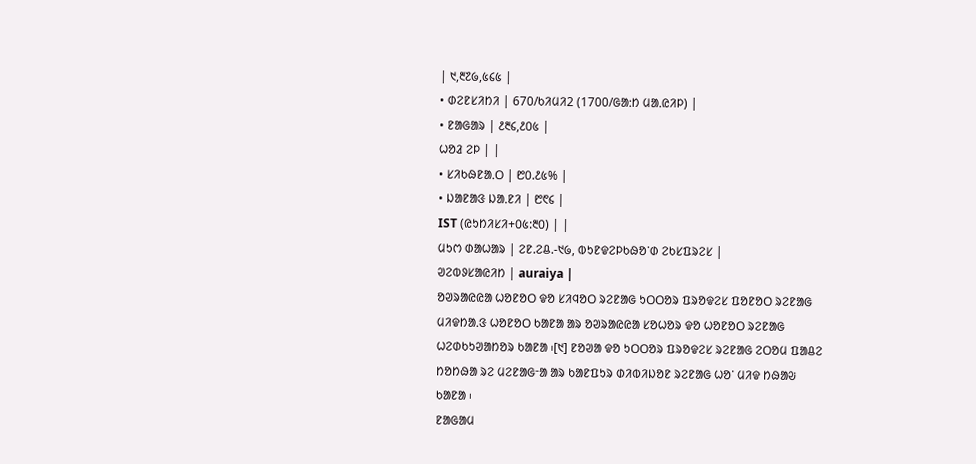| ᱑,᱓᱗᱙,᱕᱔᱕ |
• ᱰᱮᱱᱥᱤᱴᱤ | 670/ᱠᱤᱢᱤ2 (1700/ᱜᱟᱺᱴ ᱢᱟᱹᱭᱤᱞ) |
• ᱱᱟᱜᱟᱨ | ᱒᱓᱔,᱒᱐᱕ |
ᱦᱚᱲ ᱮᱞ | |
• ᱥᱤᱠᱷᱱᱟᱹᱛ | ᱘᱐.᱒᱕% |
• ᱡᱟᱱᱟᱝ ᱡᱟᱹᱱᱤ | ᱘᱖᱔ |
IST (ᱭᱩᱴᱤᱥᱤ+᱐᱕:᱓᱐) | |
ᱢᱩᱬ ᱰᱟᱦᱟᱨ | ᱮᱱ.ᱮᱪ.-᱑᱙, ᱵᱩᱱᱫᱮᱞᱠᱷᱚᱸᱰ ᱮᱠᱥᱯᱨᱮᱥ |
ᱣᱮᱵᱽᱥᱟᱭᱤᱴ | auraiya |
ᱚᱣᱨᱟᱭᱭᱟ ᱦᱚᱱᱚᱛ ᱫᱚ ᱥᱤᱧᱚᱛ ᱨᱮᱱᱟᱜ ᱩᱛᱛᱚᱨ ᱯᱨᱚᱫᱮᱥ ᱯᱚᱱᱚᱛ ᱨᱮᱱᱟᱜ ᱢᱤᱫᱴᱟᱹᱝ ᱦᱚᱱᱚᱛ ᱠᱟᱱᱟ ᱟᱨ ᱚᱣᱨᱟᱭᱭᱟ ᱥᱚᱦᱚᱨ ᱫᱚ ᱦᱚᱱᱚᱛ ᱨᱮᱱᱟᱜ ᱦᱮᱰᱠᱩᱣᱟᱴᱚᱨ ᱠᱟᱱᱟ ᱾[᱑] ᱱᱚᱣᱟ ᱫᱚ ᱩᱛᱛᱚᱨ ᱯᱨᱚᱫᱮᱥ ᱨᱮᱱᱟᱜ ᱮᱛᱚᱢ ᱯᱟᱪᱮ ᱴᱚᱴᱷᱟ ᱨᱮ ᱢᱮᱱᱟᱜᱼᱟ ᱟᱨ ᱠᱟᱱᱯᱩᱨ ᱰᱤᱵᱤᱡᱚᱱ ᱨᱮᱱᱟᱜ ᱦᱚᱸ ᱢᱤᱫ ᱴᱷᱟᱶ ᱠᱟᱱᱟ ᱾
ᱱᱟᱜᱟᱢ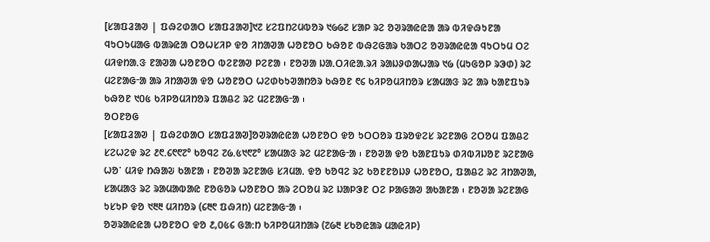[ᱥᱟᱯᱲᱟᱣ | ᱯᱷᱮᱰᱟᱛ ᱥᱟᱯᱲᱟᱣ]᱑᱗ ᱥᱮᱯᱴᱮᱢᱵᱚᱨ ᱑᱙᱙᱗ ᱥᱟᱞ ᱨᱮ ᱚᱣᱨᱟᱭᱭᱟ ᱟᱨ ᱵᱤᱫᱷᱩᱱᱟ ᱧᱩᱛᱩᱢᱟᱜ ᱵᱟᱨᱭᱟ ᱛᱚᱦᱥᱤᱞ ᱫᱚ ᱤᱴᱟᱣᱟ ᱦᱚᱱᱚᱛ ᱠᱷᱚᱱ ᱵᱷᱮᱜᱟᱨ ᱠᱟᱛᱮ ᱚᱣᱨᱟᱭᱭᱟ ᱧᱩᱛᱩᱢ ᱛᱮ ᱢᱤᱫᱴᱟᱹᱝ ᱱᱟᱣᱟ ᱦᱚᱱᱚᱛ ᱵᱮᱱᱟᱣ ᱞᱮᱱᱟ ᱾ ᱱᱚᱣᱟ ᱡᱟᱹᱛᱤᱭᱟᱹᱨᱤ ᱨᱟᱡᱽᱰᱟᱦᱟᱨ ᱑᱙ (ᱢᱩᱜᱚᱞ ᱨᱳᱰ) ᱨᱮ ᱢᱮᱱᱟᱜᱼᱟ ᱟᱨ ᱤᱴᱟᱣᱟ ᱫᱚ ᱦᱚᱱᱚᱛ ᱦᱮᱰᱠᱩᱣᱟᱴᱚᱨ ᱠᱷᱚᱱ ᱖᱔ ᱠᱤᱞᱚᱢᱤᱴᱚᱨ ᱥᱟᱢᱟᱝ ᱨᱮ ᱟᱨ ᱠᱟᱱᱯᱩᱨ ᱠᱷᱚᱱ ᱑᱐᱕ ᱠᱤᱞᱚᱢᱤᱴᱚᱨ ᱯᱟᱪᱮ ᱨᱮ ᱢᱮᱱᱟᱜᱼᱟ ᱾
ᱚᱛᱱᱚᱜ
[ᱥᱟᱯᱲᱟᱣ | ᱯᱷᱮᱰᱟᱛ ᱥᱟᱯᱲᱟᱣ]ᱚᱣᱨᱟᱭᱭᱟ ᱦᱚᱱᱚᱛ ᱫᱚ ᱩᱛᱛᱚᱨ ᱯᱨᱚᱫᱮᱥ ᱨᱮᱱᱟᱜ ᱮᱛᱚᱢ ᱯᱟᱪᱮ ᱥᱮᱦᱮᱫ ᱨᱮ ᱒᱖.᱔᱖᱖᱗° ᱠᱚᱧᱮ ᱗᱙.᱕᱑᱖᱗° ᱥᱟᱢᱟᱝ ᱨᱮ ᱢᱮᱱᱟᱜᱼᱟ ᱾ ᱱᱚᱣᱟ ᱫᱚ ᱠᱟᱱᱯᱩᱨ ᱰᱤᱵᱤᱡᱚᱱ ᱨᱮᱱᱟᱜ ᱦᱚᱸ ᱢᱤᱫ ᱴᱷᱟᱶ ᱠᱟᱱᱟ ᱾ ᱱᱚᱣᱟ ᱨᱮᱱᱟᱜ ᱥᱤᱢᱟᱹ ᱫᱚ ᱠᱚᱧᱮ ᱨᱮ ᱠᱚᱱᱱᱚᱡᱽ ᱦᱚᱱᱚᱛ, ᱯᱟᱪᱮ ᱨᱮ ᱤᱴᱟᱣᱟ, ᱥᱟᱢᱟᱝ ᱨᱮ ᱨᱟᱢᱟᱵᱟᱭ ᱱᱚᱜᱚᱨ ᱦᱚᱱᱚᱛ ᱟᱨ ᱮᱛᱚᱢ ᱨᱮ ᱡᱟᱞᱳᱱ ᱛᱮ ᱞᱟᱜᱟᱣ ᱟᱠᱟᱱᱟ ᱾ ᱱᱚᱣᱟ ᱨᱮᱱᱟᱜ ᱩᱥᱩᱞ ᱫᱚ ᱑᱓᱓ ᱢᱤᱴᱚᱨ (᱔᱓᱖ ᱯᱷᱤᱴ) ᱢᱮᱱᱟᱜᱼᱟ ᱾
ᱚᱣᱨᱟᱭᱭᱟ ᱦᱚᱱᱚᱛ ᱫᱚ ᱒,᱐᱕᱔ ᱜᱟᱺᱴ ᱠᱤᱞᱚᱢᱤᱴᱟᱨ (᱗᱙᱓ ᱥᱠᱚᱭᱟᱨ ᱢᱟᱭᱤᱞ)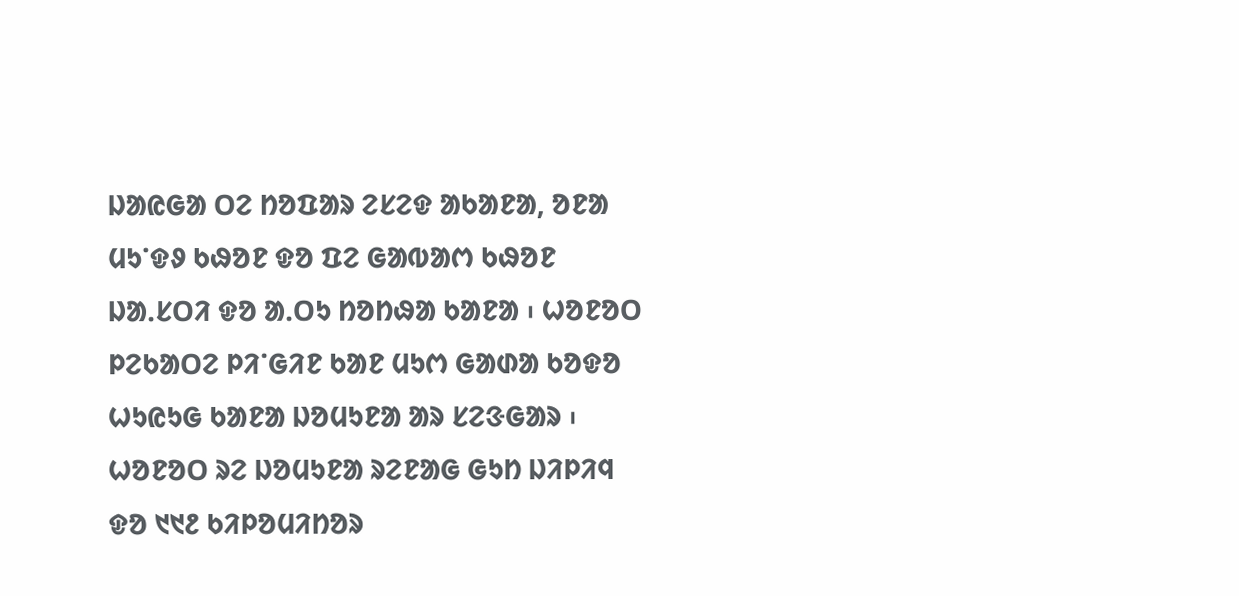ᱡᱟᱭᱜᱟ ᱛᱮ ᱴᱚᱯᱟᱨ ᱮᱥᱮᱫ ᱟᱠᱟᱱᱟ, ᱚᱱᱟ ᱢᱩᱸᱫᱽ ᱠᱷᱚᱱ ᱫᱚ ᱯᱮ ᱜᱟᱵᱟᱬ ᱠᱷᱚᱱ ᱡᱟᱹᱥᱛᱤ ᱫᱚ ᱟᱹᱛᱩ ᱴᱚᱴᱷᱟ ᱠᱟᱱᱟ ᱾ ᱦᱚᱱᱚᱛ ᱞᱮᱠᱟᱛᱮ ᱞᱤᱸᱜᱤᱱ ᱠᱟᱱ ᱢᱩᱬ ᱜᱟᱰᱟ ᱠᱚᱫᱚ ᱦᱩᱭᱩᱜ ᱠᱟᱱᱟ ᱡᱚᱢᱩᱱᱟ ᱟᱨ ᱥᱮᱝᱜᱟᱨ ᱾ ᱦᱚᱱᱚᱛ ᱨᱮ ᱡᱚᱢᱩᱱᱟ ᱨᱮᱱᱟᱜ ᱜᱩᱴ ᱡᱤᱞᱤᱧ ᱫᱚ ᱑᱑᱒ ᱠᱤᱞᱚᱢᱤᱴᱚᱨ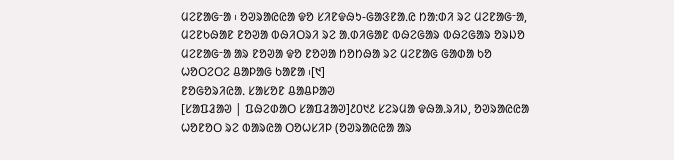ᱢᱮᱱᱟᱜᱼᱟ ᱾ ᱚᱣᱨᱟᱭᱭᱟ ᱫᱚ ᱥᱤᱱᱫᱷᱩ-ᱜᱟᱝᱱᱟᱹᱭ ᱴᱟᱺᱰᱤ ᱨᱮ ᱢᱮᱱᱟᱜᱼᱟ, ᱢᱮᱱᱠᱷᱟᱱ ᱱᱚᱣᱟ ᱵᱷᱤᱛᱨᱤ ᱨᱮ ᱟᱹᱰᱤᱜᱟᱱ ᱵᱷᱮᱜᱟᱨ ᱵᱷᱮᱜᱟᱨ ᱚᱨᱡᱚ ᱢᱮᱱᱟᱜᱼᱟ ᱟᱨ ᱱᱚᱣᱟ ᱫᱚ ᱱᱚᱣᱟ ᱴᱚᱴᱷᱟ ᱨᱮ ᱢᱮᱱᱟᱜ ᱜᱟᱰᱟ ᱠᱚ ᱦᱚᱛᱮᱛᱮ ᱪᱟᱞᱟᱜ ᱠᱟᱱᱟ ᱾[᱑]
ᱱᱚᱜᱚᱨᱤᱭᱟᱹ ᱥᱟᱥᱚᱱ ᱪᱟᱪᱞᱟᱣ
[ᱥᱟᱯᱲᱟᱣ | ᱯᱷᱮᱰᱟᱛ ᱥᱟᱯᱲᱟᱣ]᱒᱐᱑᱒ ᱥᱮᱨᱢᱟ ᱫᱷᱟᱹᱨᱤᱡ, ᱚᱣᱨᱟᱭᱭᱟ ᱦᱚᱱᱚᱛ ᱨᱮ ᱵᱟᱨᱭᱟ ᱛᱚᱦᱥᱤᱞ (ᱚᱣᱨᱟᱭᱭᱟ ᱟᱨ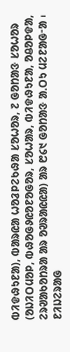ᱵᱤᱫᱷᱩᱱᱟ), ᱵᱟᱨᱭᱟ ᱦᱚᱲᱞᱮᱠᱷᱟ ᱥᱚᱦᱚᱨ, ᱗ ᱜᱚᱴᱟᱝ ᱥᱚᱦᱚᱨ (ᱚᱡᱤᱛᱢᱚᱞ, ᱵᱷᱚᱜᱽᱭᱚᱱᱚᱜᱚᱨ, ᱥᱚᱦᱟᱨ, ᱵᱤᱫᱷᱩᱱᱟ, ᱚᱪᱚᱞᱫᱟ, ᱮᱨᱣᱟᱠᱚᱴᱨᱟ ᱟᱨ ᱚᱣᱨᱟᱭᱭᱟ) ᱟᱨ ᱘᱔᱑ ᱜᱚᱴᱟᱝ ᱟᱹᱛᱩ ᱢᱮᱱᱟᱜᱼᱟ ᱾ ᱱᱤᱡᱮᱨᱟᱜ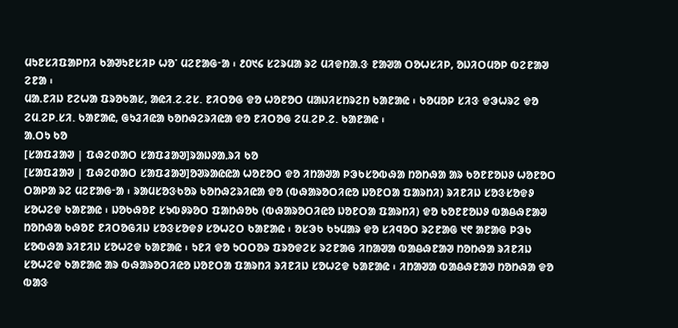ᱢᱩᱱᱥᱤᱯᱟᱞᱴᱤ ᱠᱟᱣᱩᱱᱥᱤᱞ ᱦᱚᱸ ᱢᱮᱱᱟᱜᱼᱟ ᱾ ᱒᱐᱑᱔ ᱥᱮᱨᱢᱟ ᱨᱮ ᱢᱤᱫᱴᱟᱹᱝ ᱱᱟᱣᱟ ᱛᱚᱦᱥᱤᱞ, ᱚᱡᱤᱛᱢᱚᱞ ᱵᱮᱱᱟᱣ ᱮᱱᱟ ᱾
ᱢᱟᱹᱱᱤᱡ ᱱᱮᱦᱟ ᱯᱨᱚᱠᱟᱥ, ᱟᱭᱤ.ᱮ.ᱮᱥ. ᱱᱤᱛᱚᱜ ᱫᱚ ᱦᱚᱱᱚᱛ ᱢᱟᱡᱤᱥᱴᱨᱮᱴ ᱠᱟᱱᱟᱭ ᱾ ᱠᱚᱢᱚᱞ ᱥᱤᱝ ᱫᱳᱦᱨᱮ ᱫᱚ ᱮᱢ.ᱮᱞ.ᱥᱤ. ᱠᱟᱱᱟᱭ, ᱜᱩᱲᱤᱭᱟ ᱠᱚᱴᱷᱮᱨᱤᱭᱟ ᱫᱚ ᱱᱤᱛᱚᱜ ᱮᱢ.ᱮᱞ.ᱮ. ᱠᱟᱱᱟᱭ ᱾
ᱟᱹᱛᱩ ᱠᱚ
[ᱥᱟᱯᱲᱟᱣ | ᱯᱷᱮᱰᱟᱛ ᱥᱟᱯᱲᱟᱣ]ᱨᱟᱡᱽᱟᱹᱨᱤ ᱠᱚ
[ᱥᱟᱯᱲᱟᱣ | ᱯᱷᱮᱰᱟᱛ ᱥᱟᱯᱲᱟᱣ]ᱚᱣᱨᱟᱭᱭᱟ ᱦᱚᱱᱚᱛ ᱫᱚ ᱤᱴᱟᱣᱟ ᱞᱳᱠᱥᱚᱵᱷᱟ ᱴᱚᱴᱷᱟ ᱟᱨ ᱠᱚᱱᱱᱚᱡᱽ ᱦᱚᱱᱚᱛ ᱛᱟᱞᱟ ᱨᱮ ᱢᱮᱱᱟᱜᱼᱟ ᱾ ᱨᱟᱢᱥᱚᱝᱠᱚᱨ ᱠᱚᱴᱷᱮᱨᱤᱭᱟ ᱫᱚ (ᱵᱷᱟᱨᱚᱛᱤᱭᱚ ᱡᱚᱱᱛᱟ ᱯᱟᱨᱴᱤ) ᱨᱤᱱᱤᱡ ᱥᱚᱝᱥᱚᱫᱽ ᱥᱚᱦᱮᱫ ᱠᱟᱱᱟᱭ ᱾ ᱡᱚᱠᱷᱚᱱ ᱥᱩᱵᱽᱨᱚᱛ ᱯᱟᱴᱷᱚᱠ (ᱵᱷᱟᱨᱚᱛᱤᱭᱚ ᱡᱚᱱᱛᱟ ᱯᱟᱨᱴᱤ) ᱫᱚ ᱠᱚᱱᱱᱚᱡᱽ ᱵᱟᱪᱷᱱᱟᱣ ᱴᱚᱴᱷᱟ ᱠᱷᱚᱱ ᱱᱤᱛᱚᱜᱤᱡ ᱥᱚᱝᱥᱚᱫᱽ ᱥᱚᱦᱮᱛ ᱠᱟᱱᱟᱭ ᱾ ᱚᱥᱳᱠ ᱠᱩᱢᱟᱨ ᱫᱚ ᱥᱤᱧᱚᱛ ᱨᱮᱱᱟᱜ ᱑᱖ ᱟᱱᱟᱜ ᱞᱳᱠ ᱥᱚᱵᱷᱟ ᱨᱤᱱᱤᱡ ᱥᱚᱦᱮᱫ ᱠᱟᱱᱟᱭ ᱾ ᱩᱱᱤ ᱫᱚ ᱩᱛᱛᱚᱨ ᱯᱨᱚᱫᱮᱥ ᱨᱮᱱᱟᱜ ᱤᱴᱟᱣᱟ ᱵᱟᱪᱷᱱᱟᱣ ᱴᱚᱴᱷᱟ ᱨᱤᱱᱤᱡ ᱥᱚᱦᱮᱫ ᱠᱟᱱᱟᱭ ᱟᱨ ᱵᱷᱟᱨᱚᱛᱤᱭᱚ ᱡᱚᱱᱛᱟ ᱯᱟᱨᱴᱤ ᱨᱤᱱᱤᱡ ᱥᱚᱦᱮᱫ ᱠᱟᱱᱟᱭ ᱾ ᱤᱴᱟᱣᱟ ᱵᱟᱪᱷᱱᱟᱣ ᱴᱚᱴᱷᱟ ᱫᱚ ᱵᱟᱝ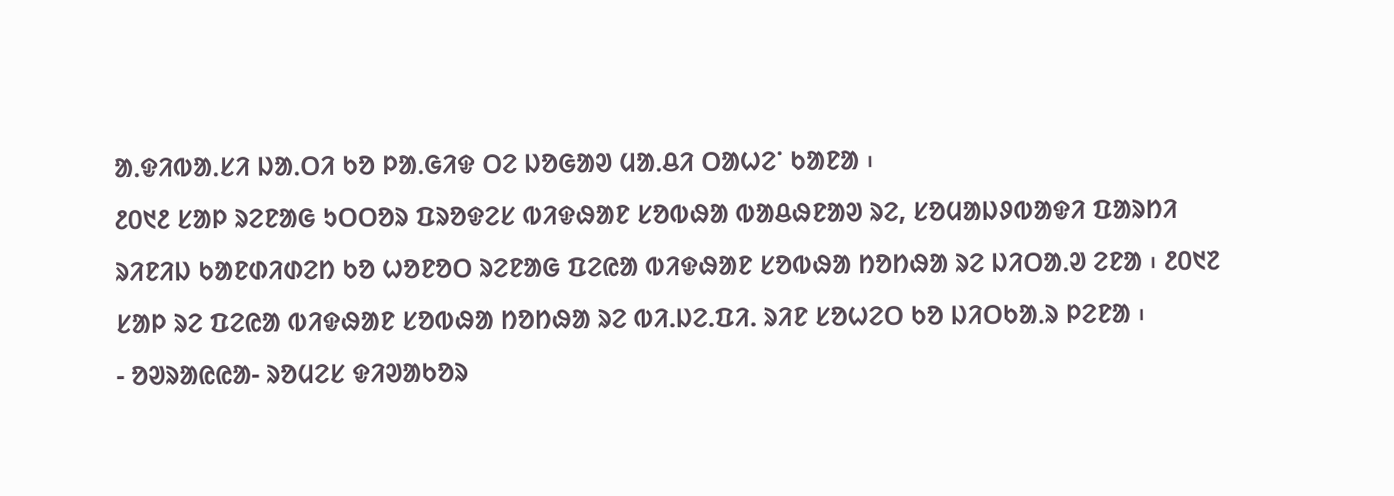ᱟᱹᱫᱤᱵᱟᱹᱥᱤ ᱡᱟᱹᱛᱤ ᱠᱚ ᱞᱟᱹᱜᱤᱫ ᱛᱮ ᱡᱚᱜᱟᱣ ᱢᱟᱹᱪᱤ ᱛᱟᱦᱮᱸ ᱠᱟᱱᱟ ᱾
᱒᱐᱑᱒ ᱥᱟᱞ ᱨᱮᱱᱟᱜ ᱩᱛᱛᱚᱨ ᱯᱨᱚᱫᱮᱥ ᱵᱤᱫᱷᱟᱱ ᱥᱚᱵᱷᱟ ᱵᱟᱪᱷᱱᱟᱣ ᱨᱮ, ᱥᱚᱢᱟᱡᱽᱵᱟᱫᱤ ᱯᱟᱨᱴᱤ ᱨᱤᱱᱤᱡ ᱠᱟᱱᱰᱤᱰᱮᱴ ᱠᱚ ᱦᱚᱱᱚᱛ ᱨᱮᱱᱟᱜ ᱯᱮᱭᱟ ᱵᱤᱫᱷᱟᱱ ᱥᱚᱵᱷᱟ ᱴᱚᱴᱷᱟ ᱨᱮ ᱡᱤᱛᱟᱹᱣ ᱮᱱᱟ ᱾ ᱒᱐᱑᱗ ᱥᱟᱞ ᱨᱮ ᱯᱮᱭᱟ ᱵᱤᱫᱷᱟᱱ ᱥᱚᱵᱷᱟ ᱴᱚᱴᱷᱟ ᱨᱮ ᱵᱤ.ᱡᱮ.ᱯᱤ. ᱨᱤᱱ ᱥᱚᱦᱮᱛ ᱠᱚ ᱡᱤᱛᱠᱟᱹᱨ ᱞᱮᱱᱟ ᱾
- ᱚᱣᱨᱟᱭᱭᱟ- ᱨᱚᱢᱮᱥ ᱫᱤᱣᱟᱠᱚᱨ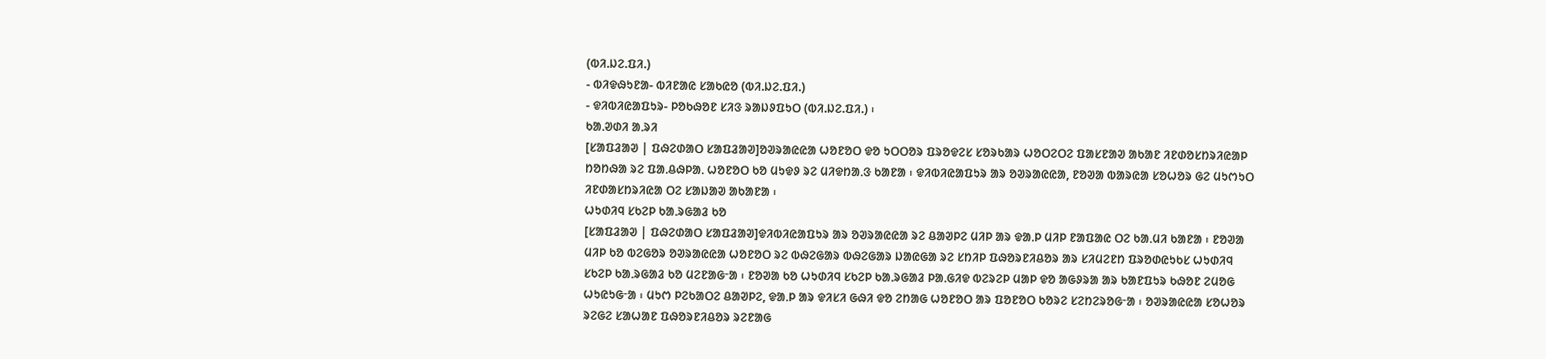(ᱵᱤ.ᱡᱮ.ᱯᱤ.)
- ᱵᱤᱫᱷᱩᱱᱟ- ᱵᱤᱱᱟᱭ ᱥᱟᱠᱭᱚ (ᱵᱤ.ᱡᱮ.ᱯᱤ.)
- ᱫᱤᱵᱤᱭᱟᱯᱩᱨ- ᱞᱚᱠᱷᱚᱱ ᱥᱤᱝ ᱨᱟᱡᱽᱯᱩᱛ (ᱵᱤ.ᱡᱮ.ᱯᱤ.) ᱾
ᱠᱟᱹᱣᱰᱤ ᱟᱹᱨᱤ
[ᱥᱟᱯᱲᱟᱣ | ᱯᱷᱮᱰᱟᱛ ᱥᱟᱯᱲᱟᱣ]ᱚᱣᱨᱟᱭᱭᱟ ᱦᱚᱱᱚᱛ ᱫᱚ ᱩᱛᱛᱚᱨ ᱯᱨᱚᱫᱮᱥ ᱥᱚᱨᱠᱟᱨ ᱦᱚᱛᱮᱛᱮ ᱯᱟᱥᱱᱟᱣ ᱟᱠᱟᱱ ᱤᱱᱰᱚᱥᱴᱨᱤᱭᱟᱞ ᱴᱚᱴᱷᱟ ᱨᱮ ᱯᱟᱹᱪᱷᱞᱟᱹ ᱦᱚᱱᱚᱛ ᱠᱚ ᱢᱩᱫᱽ ᱨᱮ ᱢᱤᱫᱴᱟᱹᱝ ᱠᱟᱱᱟ ᱾ ᱫᱤᱵᱤᱭᱟᱯᱩᱨ ᱟᱨ ᱚᱣᱨᱟᱭᱭᱟ, ᱱᱚᱣᱟ ᱵᱟᱨᱭᱟ ᱥᱚᱦᱚᱨ ᱜᱮ ᱢᱩᱬᱩᱛ ᱤᱱᱰᱟᱥᱴᱨᱤᱭᱟ ᱛᱮ ᱥᱟᱡᱟᱣ ᱟᱠᱟᱱᱟ ᱾
ᱦᱩᱰᱤᱧ ᱥᱠᱮᱞ ᱠᱟᱹᱨᱜᱟᱲ ᱠᱚ
[ᱥᱟᱯᱲᱟᱣ | ᱯᱷᱮᱰᱟᱛ ᱥᱟᱯᱲᱟᱣ]ᱫᱤᱵᱤᱭᱟᱯᱩᱨ ᱟᱨ ᱚᱣᱨᱟᱭᱭᱟ ᱨᱮ ᱪᱟᱣᱞᱮ ᱢᱤᱞ ᱟᱨ ᱫᱟᱹᱞ ᱢᱤᱞ ᱱᱟᱯᱟᱭ ᱛᱮ ᱠᱟᱹᱢᱤ ᱠᱟᱱᱟ ᱾ ᱱᱚᱣᱟ ᱢᱤᱞ ᱠᱚ ᱵᱮᱜᱚᱨ ᱚᱣᱨᱟᱭᱭᱟ ᱦᱚᱱᱚᱛ ᱨᱮ ᱵᱷᱮᱜᱟᱨ ᱵᱷᱮᱜᱟᱨ ᱡᱟᱭᱜᱟ ᱨᱮ ᱥᱴᱤᱞ ᱯᱷᱚᱨᱱᱤᱪᱚᱨ ᱟᱨ ᱥᱤᱢᱮᱱᱴ ᱯᱨᱚᱰᱭᱩᱠᱥ ᱦᱩᱰᱤᱧ ᱥᱠᱮᱞ ᱠᱟᱹᱨᱜᱟᱲ ᱠᱚ ᱢᱮᱱᱟᱜᱼᱟ ᱾ ᱱᱚᱣᱟ ᱠᱚ ᱦᱩᱰᱤᱧ ᱥᱠᱮᱞ ᱠᱟᱹᱨᱜᱟᱲ ᱞᱟᱹᱜᱤᱫ ᱵᱮᱨᱮᱞ ᱢᱟᱞ ᱫᱚ ᱟᱜᱽᱨᱟ ᱟᱨ ᱠᱟᱱᱯᱩᱨ ᱠᱷᱚᱱ ᱮᱢᱚᱜ ᱦᱩᱭᱩᱜᱼᱟ ᱾ ᱢᱩᱬ ᱞᱮᱠᱟᱛᱮ ᱪᱟᱣᱞᱮ, ᱫᱟᱹᱞ ᱟᱨ ᱫᱤᱥᱤ ᱜᱷᱤ ᱫᱚ ᱮᱴᱟᱜ ᱦᱚᱱᱚᱛ ᱟᱨ ᱯᱚᱱᱚᱛ ᱠᱚᱨᱮ ᱥᱮᱴᱮᱨᱚᱜᱼᱟ ᱾ ᱚᱣᱨᱟᱭᱭᱟ ᱥᱚᱦᱚᱨ ᱨᱮᱜᱮ ᱥᱟᱦᱟᱱ ᱯᱷᱚᱨᱱᱤᱪᱚᱨ ᱨᱮᱱᱟᱜ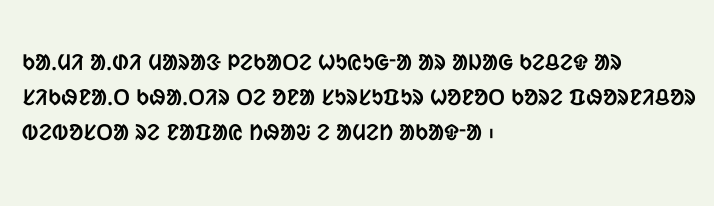ᱠᱟᱹᱢᱤ ᱟᱹᱰᱤ ᱢᱟᱨᱟᱝ ᱞᱮᱠᱟᱛᱮ ᱦᱩᱭᱩᱜᱼᱟ ᱟᱨ ᱟᱡᱟᱜ ᱠᱮᱪᱮᱫ ᱟᱨ ᱥᱤᱠᱷᱱᱟᱹᱛ ᱠᱷᱟᱹᱛᱤᱨ ᱛᱮ ᱚᱱᱟ ᱥᱩᱨᱥᱩᱯᱩᱨ ᱦᱚᱱᱚᱛ ᱠᱚᱨᱮ ᱯᱷᱚᱨᱱᱤᱪᱚᱨ ᱵᱮᱵᱚᱥᱛᱟ ᱨᱮ ᱱᱟᱯᱟᱭ ᱴᱷᱟᱶ ᱮ ᱟᱢᱮᱴ ᱟᱠᱟᱫᱼᱟ ᱾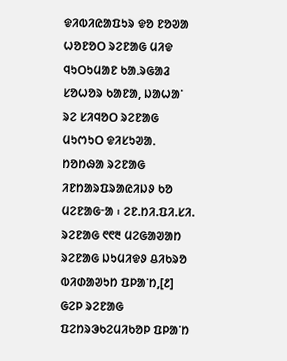ᱫᱤᱵᱤᱭᱟᱯᱩᱨ ᱫᱚ ᱱᱚᱣᱟ ᱦᱚᱱᱚᱛ ᱨᱮᱱᱟᱜ ᱢᱤᱫ ᱧᱩᱛᱩᱢᱟᱱ ᱠᱟᱹᱨᱜᱟᱲ ᱥᱚᱦᱚᱨ ᱠᱟᱱᱟ, ᱡᱟᱦᱟᱸ ᱨᱮ ᱥᱤᱧᱚᱛ ᱨᱮᱱᱟᱜ ᱢᱩᱬᱩᱛ ᱫᱤᱥᱩᱣᱟᱹ ᱴᱚᱴᱷᱟ ᱨᱮᱱᱟᱜ ᱤᱱᱴᱟᱨᱯᱨᱟᱭᱤᱡᱽ ᱠᱚ ᱢᱮᱱᱟᱜᱼᱟ ᱾ ᱮᱱ.ᱴᱤ.ᱯᱤ.ᱥᱤ. ᱨᱮᱱᱟᱜ ᱖᱖᱓ ᱢᱮᱜᱟᱣᱟᱴ ᱨᱮᱱᱟᱜ ᱡᱩᱢᱤᱫᱽ ᱪᱤᱠᱨᱚ ᱵᱤᱰᱟᱣᱩᱴ ᱯᱞᱟᱸᱴ,[᱒] ᱜᱮᱞ ᱨᱮᱱᱟᱜ ᱯᱮᱴᱨᱳᱠᱮᱢᱤᱠᱚᱞ ᱯᱞᱟᱸᱴ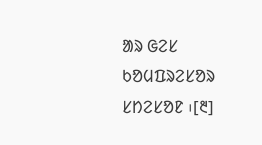ᱟᱨ ᱜᱮᱥ ᱠᱚᱢᱯᱨᱮᱥᱚᱨ ᱥᱴᱮᱥᱚᱱ ᱾[᱓]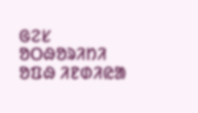ᱜᱮᱥ ᱚᱛᱷᱚᱨᱤᱴᱤ ᱚᱯᱷ ᱤᱱᱰᱤᱭᱟ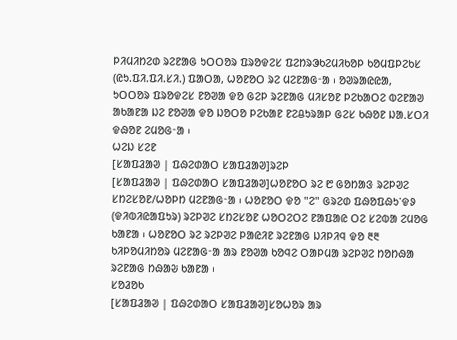ᱞᱤᱢᱤᱴᱮᱰ ᱨᱮᱱᱟᱜ ᱩᱛᱛᱚᱨ ᱯᱨᱚᱫᱮᱥ ᱯᱮᱴᱨᱳᱠᱮᱢᱤᱠᱚᱞ ᱠᱚᱢᱯᱞᱮᱠᱥ (ᱭᱩ.ᱯᱤ.ᱯᱤ.ᱥᱤ.) ᱯᱟᱛᱟ, ᱦᱚᱱᱚᱛ ᱨᱮ ᱢᱮᱱᱟᱜᱼᱟ ᱾ ᱚᱣᱨᱟᱭᱭᱟ, ᱩᱛᱛᱚᱨ ᱯᱨᱚᱫᱮᱥ ᱱᱚᱣᱟ ᱫᱚ ᱜᱮᱞ ᱨᱮᱱᱟᱜ ᱢᱤᱥᱚᱱ ᱞᱮᱠᱟᱛᱮ ᱵᱮᱱᱟᱣ ᱟᱠᱟᱱᱟ ᱡᱮ ᱱᱚᱣᱟ ᱫᱚ ᱡᱚᱛᱚ ᱞᱮᱠᱟᱱ ᱱᱮᱪᱩᱨᱟᱞ ᱜᱮᱥ ᱠᱷᱚᱱ ᱡᱟᱹᱥᱛᱤ ᱫᱷᱚᱱ ᱮᱢᱚᱜᱼᱟ ᱾
ᱦᱮᱡ ᱥᱮᱱ
[ᱥᱟᱯᱲᱟᱣ | ᱯᱷᱮᱰᱟᱛ ᱥᱟᱯᱲᱟᱣ]ᱨᱮᱞ
[ᱥᱟᱯᱲᱟᱣ | ᱯᱷᱮᱰᱟᱛ ᱥᱟᱯᱲᱟᱣ]ᱦᱚᱱᱚᱛ ᱨᱮ ᱘ ᱜᱚᱴᱟᱝ ᱨᱮᱞᱣᱮ ᱥᱴᱮᱥᱚᱱ/ᱦᱚᱞᱴ ᱢᱮᱱᱟᱜᱼᱟ ᱾ ᱦᱚᱱᱚᱛ ᱫᱚ "ᱮ" ᱜᱨᱮᱰ ᱯᱷᱚᱯᱷᱩᱸᱫᱽ (ᱫᱤᱵᱤᱭᱟᱯᱩᱨ) ᱨᱮᱞᱣᱮ ᱥᱴᱮᱥᱚᱱ ᱦᱚᱛᱮᱛᱮ ᱱᱟᱯᱟᱭ ᱛᱮ ᱥᱮᱵᱟ ᱮᱢᱚᱜ ᱠᱟᱱᱟ ᱾ ᱦᱚᱱᱚᱛ ᱨᱮ ᱨᱮᱞᱣᱮ ᱞᱟᱭᱤᱱ ᱨᱮᱱᱟᱜ ᱡᱤᱞᱤᱧ ᱫᱚ ᱓᱓ ᱠᱤᱞᱚᱢᱤᱴᱚᱨ ᱢᱮᱱᱟᱜᱼᱟ ᱟᱨ ᱱᱚᱣᱟ ᱠᱚᱧᱮ ᱛᱟᱞᱢᱟ ᱨᱮᱞᱣᱮ ᱴᱚᱴᱷᱟ ᱨᱮᱱᱟᱜ ᱴᱷᱟᱶ ᱠᱟᱱᱟ ᱾
ᱥᱚᱲᱚᱠ
[ᱥᱟᱯᱲᱟᱣ | ᱯᱷᱮᱰᱟᱛ ᱥᱟᱯᱲᱟᱣ]ᱥᱚᱦᱚᱨ ᱟᱨ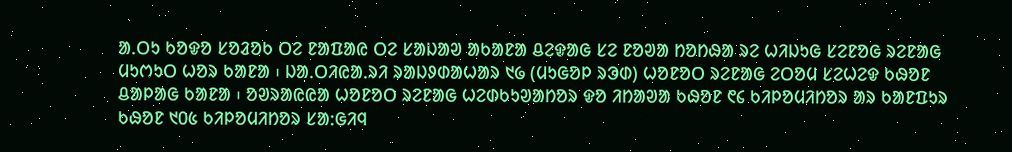ᱟᱹᱛᱩ ᱠᱚᱫᱚ ᱥᱚᱲᱚᱠ ᱛᱮ ᱱᱟᱯᱟᱭ ᱛᱮ ᱥᱟᱡᱟᱣ ᱟᱠᱟᱱᱟ ᱪᱮᱫᱟᱜ ᱥᱮ ᱱᱚᱣᱟ ᱴᱚᱴᱷᱟ ᱨᱮ ᱦᱤᱡᱩᱜ ᱥᱮᱱᱚᱜ ᱨᱮᱱᱟᱜ ᱢᱩᱬᱩᱛ ᱦᱚᱨ ᱠᱟᱱᱟ ᱾ ᱡᱟᱹᱛᱤᱭᱟᱹᱨᱤ ᱨᱟᱡᱽᱰᱟᱦᱟᱨ ᱑᱙ (ᱢᱩᱜᱚᱞ ᱨᱳᱰ) ᱦᱚᱱᱚᱛ ᱨᱮᱱᱟᱜ ᱮᱛᱚᱢ ᱥᱮᱦᱮᱫ ᱠᱷᱚᱱ ᱪᱟᱞᱟᱜ ᱠᱟᱱᱟ ᱾ ᱚᱣᱨᱟᱭᱭᱟ ᱦᱚᱱᱚᱛ ᱨᱮᱱᱟᱜ ᱦᱮᱰᱠᱩᱣᱟᱴᱚᱨ ᱫᱚ ᱤᱴᱟᱣᱟ ᱠᱷᱚᱱ ᱖᱔ ᱠᱤᱞᱚᱢᱤᱴᱚᱨ ᱟᱨ ᱠᱟᱱᱯᱩᱨ ᱠᱷᱚᱱ ᱑᱐᱕ ᱠᱤᱞᱚᱢᱤᱴᱚᱨ ᱥᱟᱺᱜᱤᱧ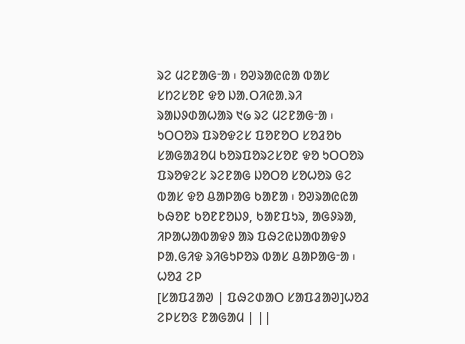ᱨᱮ ᱢᱮᱱᱟᱜᱼᱟ ᱾ ᱚᱣᱨᱟᱭᱭᱟ ᱵᱟᱥ ᱥᱴᱮᱥᱚᱱ ᱫᱚ ᱡᱟᱹᱛᱤᱭᱟᱹᱨᱤ ᱨᱟᱡᱽᱰᱟᱦᱟᱨ ᱑᱙ ᱨᱮ ᱢᱮᱱᱟᱜᱼᱟ ᱾ ᱩᱛᱛᱚᱨ ᱯᱨᱚᱫᱮᱥ ᱯᱚᱱᱚᱛ ᱥᱚᱲᱚᱠ ᱥᱟᱜᱟᱲᱚᱢ ᱠᱚᱨᱯᱚᱨᱮᱥᱚᱱ ᱫᱚ ᱩᱛᱛᱚᱨ ᱯᱨᱚᱫᱮᱥ ᱨᱮᱱᱟᱜ ᱡᱚᱛᱚ ᱥᱚᱦᱚᱨ ᱜᱮ ᱵᱟᱥ ᱫᱚ ᱪᱟᱞᱟᱜ ᱠᱟᱱᱟ ᱾ ᱚᱣᱨᱟᱭᱭᱟ ᱠᱷᱚᱱ ᱠᱚᱱᱱᱚᱡᱽ, ᱠᱟᱱᱯᱩᱨ, ᱟᱜᱽᱨᱟ, ᱤᱞᱟᱦᱟᱵᱟᱫᱽ ᱟᱨ ᱯᱷᱮᱭᱡᱟᱵᱟᱫᱽ ᱞᱟᱹᱜᱤᱫ ᱨᱤᱜᱩᱞᱚᱨ ᱵᱟᱥ ᱪᱟᱞᱟᱜᱼᱟ ᱾
ᱦᱚᱲ ᱮᱞ
[ᱥᱟᱯᱲᱟᱣ | ᱯᱷᱮᱰᱟᱛ ᱥᱟᱯᱲᱟᱣ]ᱦᱚᱲ ᱮᱞᱥᱚᱝ ᱱᱟᱜᱟᱢ | ||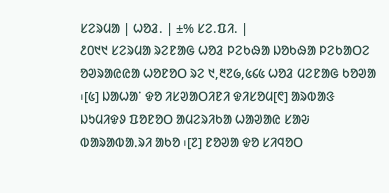ᱥᱮᱨᱢᱟ | ᱦᱚᱲ. | ±% ᱥᱮ.ᱯᱤ. |
᱒᱐᱑᱑ ᱥᱮᱨᱢᱟ ᱨᱮᱱᱟᱜ ᱦᱚᱲ ᱞᱮᱠᱷᱟ ᱡᱚᱠᱷᱟ ᱞᱮᱠᱟᱛᱮ ᱚᱣᱨᱟᱭᱭᱟ ᱦᱚᱱᱚᱛ ᱨᱮ ᱑,᱓᱗᱙,᱕᱔᱕ ᱦᱚᱲ ᱢᱮᱱᱟᱜ ᱠᱚᱣᱟ ᱾[᱕] ᱡᱟᱦᱟᱸ ᱫᱚ ᱤᱥᱣᱟᱛᱤᱱᱤ ᱫᱤᱥᱚᱢ[᱖] ᱟᱨᱵᱟᱝ ᱡᱩᱢᱤᱫᱽ ᱯᱚᱱᱚᱛ ᱟᱢᱮᱨᱤᱠᱟ ᱦᱟᱣᱟᱭ ᱥᱟᱶ ᱵᱟᱨᱟᱵᱟᱹᱨᱤ ᱟᱠᱚ ᱾[᱗] ᱱᱚᱣᱟ ᱫᱚ ᱥᱤᱧᱚᱛ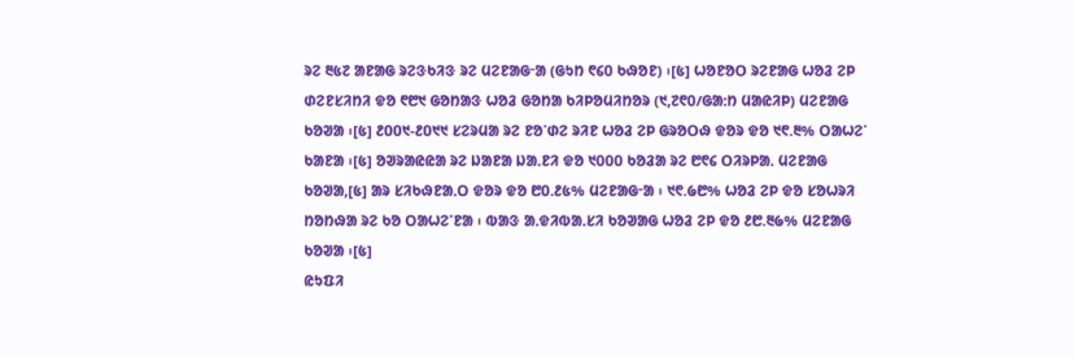ᱨᱮ ᱓᱕᱗ ᱟᱱᱟᱜ ᱨᱮᱝᱠᱤᱝ ᱨᱮ ᱢᱮᱱᱟᱜᱼᱟ (ᱜᱩᱴ ᱖᱔᱐ ᱠᱷᱚᱱ) ᱾[᱕] ᱦᱚᱱᱚᱛ ᱨᱮᱱᱟᱜ ᱦᱚᱲ ᱮᱞ ᱰᱮᱱᱥᱤᱴᱤ ᱫᱚ ᱖᱘᱑ ᱜᱚᱴᱟᱝ ᱦᱚᱲ ᱜᱚᱴᱟ ᱠᱤᱞᱚᱢᱤᱴᱚᱨ (᱑,᱗᱖᱐/ᱜᱟᱺᱴ ᱢᱟᱭᱤᱞ) ᱢᱮᱱᱟᱜ ᱠᱚᱣᱟ ᱾[᱕] ᱒᱐᱐᱑-᱒᱐᱑᱑ ᱥᱮᱨᱢᱟ ᱨᱮ ᱱᱚᱸᱰᱮ ᱨᱤᱱ ᱦᱚᱲ ᱮᱞ ᱜᱨᱚᱛᱷ ᱫᱚᱨ ᱫᱚ ᱑᱖.᱓% ᱛᱟᱦᱮᱸ ᱠᱟᱱᱟ ᱾[᱕] ᱚᱣᱨᱟᱭᱭᱟ ᱨᱮ ᱡᱟᱱᱟ ᱡᱟᱹᱱᱤ ᱫᱚ ᱑᱐᱐᱐ ᱠᱚᱲᱟ ᱨᱮ ᱘᱖᱔ ᱛᱤᱨᱞᱟᱹ ᱢᱮᱱᱟᱜ ᱠᱚᱣᱟ,[᱕] ᱟᱨ ᱥᱤᱠᱷᱱᱟᱹᱛ ᱫᱚᱨ ᱫᱚ ᱘᱐.᱒᱕% ᱢᱮᱱᱟᱜᱼᱟ ᱾ ᱑᱖.᱙᱘% ᱦᱚᱲ ᱮᱞ ᱫᱚ ᱥᱚᱦᱨᱤ ᱴᱚᱴᱷᱟ ᱨᱮ ᱠᱚ ᱛᱟᱦᱮᱸᱱᱟ ᱾ ᱵᱟᱝ ᱟᱹᱫᱤᱵᱟᱹᱥᱤ ᱠᱚᱣᱟᱜ ᱦᱚᱲ ᱮᱞ ᱫᱚ ᱒᱘.᱓᱙% ᱢᱮᱱᱟᱜ ᱠᱚᱣᱟ ᱾[᱕]
ᱭᱩᱯᱤ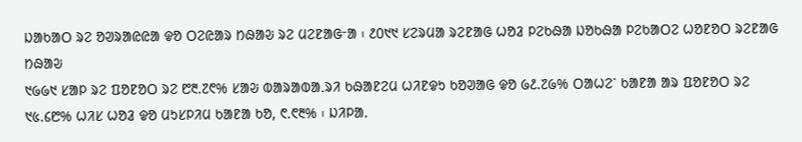ᱡᱟᱠᱟᱛ ᱨᱮ ᱚᱣᱨᱟᱭᱭᱟ ᱫᱚ ᱛᱮᱭᱟᱨ ᱴᱷᱟᱶ ᱨᱮ ᱢᱮᱱᱟᱜᱼᱟ ᱾ ᱒᱐᱑᱑ ᱥᱮᱨᱢᱟ ᱨᱮᱱᱟᱜ ᱦᱚᱲ ᱞᱮᱠᱷᱟ ᱡᱚᱠᱷᱟ ᱞᱮᱠᱟᱛᱮ ᱦᱚᱱᱚᱛ ᱨᱮᱱᱟᱜ ᱴᱷᱟᱶ
᱑᱙᱙᱑ ᱥᱟᱞ ᱨᱮ ᱯᱚᱱᱚᱛ ᱨᱮ ᱘᱓.᱗᱖% ᱥᱟᱶ ᱵᱟᱨᱟᱵᱟᱹᱨᱤ ᱠᱷᱟᱱᱮᱢ ᱦᱤᱱᱫᱩ ᱠᱚᱣᱟᱜ ᱫᱚ ᱙᱒.᱗᱙% ᱛᱟᱦᱮᱸ ᱠᱟᱱᱟ ᱟᱨ ᱯᱚᱱᱚᱛ ᱨᱮ ᱑᱕.᱔᱘% ᱦᱤᱥ ᱦᱚᱲ ᱫᱚ ᱢᱩᱥᱞᱤᱢ ᱠᱟᱱᱟ ᱠᱚ, ᱖.᱖᱓% ᱾ ᱡᱤᱞᱟ.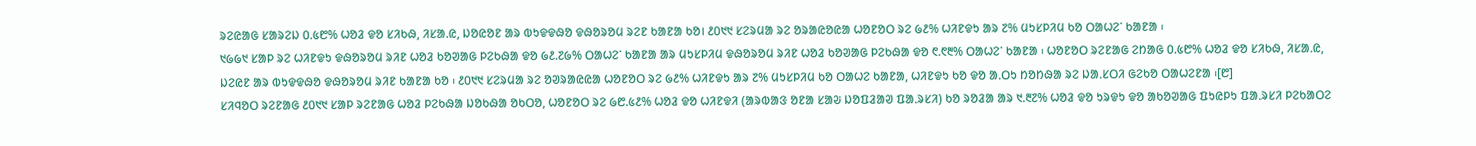ᱨᱮᱭᱟᱜ ᱥᱟᱨᱮᱡ ᱐.᱕᱘% ᱦᱚᱲ ᱫᱚ ᱥᱤᱠᱷ, ᱤᱥᱟ.ᱭ, ᱡᱚᱭᱚᱱ ᱟᱨ ᱵᱩᱫᱫᱷᱚ ᱫᱷᱚᱨᱚᱢ ᱨᱮᱱ ᱠᱟᱱᱟ ᱠᱚ। ᱒᱐᱑᱑ ᱥᱮᱨᱢᱟ ᱨᱮ ᱚᱨᱟᱭᱚᱭᱟ ᱦᱚᱱᱚᱛ ᱨᱮ ᱙᱒% ᱦᱤᱱᱫᱩ ᱟᱨ ᱗% ᱢᱩᱥᱞᱤᱢ ᱠᱚ ᱛᱟᱦᱮᱸ ᱠᱟᱱᱟ ᱾
᱑᱙᱙᱑ ᱥᱟᱞ ᱨᱮ ᱦᱤᱱᱫᱩ ᱫᱷᱚᱨᱚᱢ ᱨᱤᱱ ᱦᱚᱲ ᱠᱚᱣᱟᱜ ᱞᱮᱠᱷᱟ ᱫᱚ ᱙᱒.᱗᱙% ᱛᱟᱦᱮᱸ ᱠᱟᱱᱟ ᱟᱨ ᱢᱩᱥᱞᱤᱢ ᱫᱷᱚᱨᱚᱢ ᱨᱤᱱ ᱦᱚᱲ ᱠᱚᱣᱟᱜ ᱞᱮᱠᱷᱟ ᱫᱚ ᱖.᱖᱓% ᱛᱟᱦᱮᱸ ᱠᱟᱱᱟ ᱾ ᱦᱚᱱᱚᱛ ᱨᱮᱱᱟᱜ ᱮᱴᱟᱜ ᱐.᱕᱘% ᱦᱚᱲ ᱫᱚ ᱥᱤᱠᱷ, ᱤᱥᱟᱹᱭ, ᱡᱮᱭᱱ ᱟᱨ ᱵᱩᱫᱫᱷᱚ ᱫᱷᱚᱨᱚᱢ ᱨᱤᱱ ᱠᱟᱱᱟ ᱠᱚ ᱾ ᱒᱐᱑᱑ ᱥᱮᱨᱢᱟ ᱨᱮ ᱚᱣᱨᱟᱭᱭᱟ ᱦᱚᱱᱚᱛ ᱨᱮ ᱙᱒% ᱦᱤᱱᱫᱩ ᱟᱨ ᱗% ᱢᱩᱥᱞᱤᱢ ᱠᱚ ᱛᱟᱦᱮ ᱠᱟᱱᱟ, ᱦᱤᱱᱫᱩ ᱠᱚ ᱫᱚ ᱟᱹᱛᱩ ᱴᱚᱴᱷᱟ ᱨᱮ ᱡᱟᱹᱥᱛᱤ ᱜᱮᱠᱚ ᱛᱟᱦᱮᱱᱟ ᱾[᱘]
ᱥᱤᱧᱚᱛ ᱨᱮᱱᱟᱜ ᱒᱐᱑᱑ ᱥᱟᱞ ᱨᱮᱱᱟᱜ ᱦᱚᱲ ᱞᱮᱠᱷᱟ ᱡᱚᱠᱷᱟ ᱚᱠᱛᱚ, ᱦᱚᱱᱚᱛ ᱨᱮ ᱙᱘.᱕᱒% ᱦᱚᱲ ᱫᱚ ᱦᱤᱱᱫᱤ (ᱟᱨᱵᱟᱝ ᱚᱱᱟ ᱥᱟᱶ ᱡᱚᱯᱲᱟᱣ ᱯᱟᱹᱨᱥᱤ) ᱠᱚ ᱨᱚᱲᱟ ᱟᱨ ᱑.᱓᱗% ᱦᱚᱲ ᱫᱚ ᱩᱨᱫᱩ ᱫᱚ ᱟᱠᱚᱣᱟᱜ ᱯᱩᱭᱞᱩ ᱯᱟᱹᱨᱥᱤ ᱞᱮᱠᱟᱛᱮ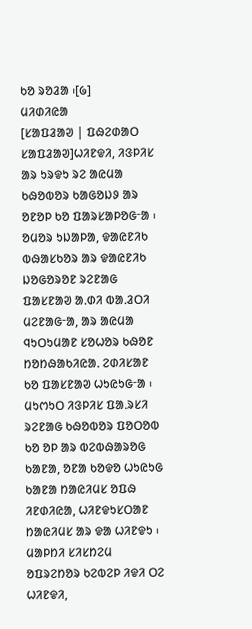ᱠᱚ ᱨᱚᱲᱟ ᱾[᱙]
ᱢᱤᱰᱤᱭᱟ
[ᱥᱟᱯᱲᱟᱣ | ᱯᱷᱮᱰᱟᱛ ᱥᱟᱯᱲᱟᱣ]ᱦᱤᱱᱫᱤ, ᱤᱝᱞᱤᱥ ᱟᱨ ᱩᱨᱫᱩ ᱨᱮ ᱟᱭᱢᱟ ᱠᱷᱚᱵᱚᱨ ᱠᱟᱜᱚᱡᱽ ᱟᱨ ᱚᱱᱚᱞ ᱠᱚ ᱯᱟᱨᱥᱟᱞᱚᱜᱼᱟ ᱾ ᱚᱢᱚᱨ ᱩᱡᱟᱞᱟ, ᱫᱟᱭᱱᱤᱠ ᱵᱷᱟᱥᱠᱚᱨ ᱟᱨ ᱫᱟᱭᱱᱤᱠ ᱡᱚᱜᱚᱨᱚᱱ ᱨᱮᱱᱟᱜ ᱯᱟᱥᱱᱟᱣ ᱟᱹᱰᱤ ᱵᱟᱹᱲᱛᱤ ᱢᱮᱱᱟᱜᱼᱟ, ᱟᱨ ᱟᱭᱢᱟ ᱧᱩᱛᱩᱢᱟᱱ ᱥᱚᱦᱚᱨ ᱠᱷᱚᱱ ᱴᱚᱴᱷᱟᱠᱤᱭᱟᱹ ᱮᱰᱤᱥᱟᱱ ᱠᱚ ᱯᱟᱥᱱᱟᱣ ᱦᱩᱭᱩᱜᱼᱟ ᱾ ᱢᱩᱬᱩᱛ ᱤᱝᱞᱤᱥ ᱯᱟᱹᱨᱥᱤ ᱨᱮᱱᱟᱜ ᱠᱷᱚᱵᱚᱨ ᱯᱚᱛᱚᱵ ᱠᱚ ᱚᱞ ᱟᱨ ᱵᱮᱵᱷᱟᱨᱚᱜ ᱠᱟᱱᱟ, ᱚᱱᱟ ᱠᱚᱫᱚ ᱦᱩᱭᱩᱜ ᱠᱟᱱᱟ ᱴᱟᱭᱤᱢᱥ ᱚᱯᱷ ᱤᱱᱰᱤᱭᱟ, ᱦᱤᱱᱫᱩᱥᱛᱟᱱ ᱴᱟᱭᱤᱢᱥ ᱟᱨ ᱫᱟ ᱦᱤᱱᱫᱩ ᱾
ᱢᱟᱞᱴᱤ ᱥᱤᱥᱴᱮᱢ ᱚᱯᱨᱮᱴᱚᱨ ᱠᱮᱵᱮᱞ ᱤᱫᱤ ᱛᱮ ᱦᱤᱱᱫᱤ,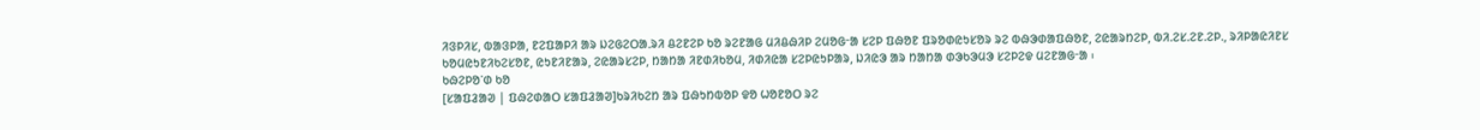ᱤᱝᱞᱤᱥ, ᱵᱟᱝᱞᱟ, ᱱᱮᱯᱟᱞᱤ ᱟᱨ ᱡᱮᱜᱮᱛᱟᱹᱨᱤ ᱪᱮᱱᱮᱞ ᱠᱚ ᱨᱮᱱᱟᱜ ᱢᱤᱪᱷᱤᱞ ᱮᱢᱚᱜᱼᱟ ᱥᱮᱞ ᱯᱷᱚᱱ ᱯᱨᱚᱰᱭᱩᱥᱚᱨ ᱨᱮ ᱵᱷᱳᱰᱟᱯᱷᱚᱱ, ᱮᱭᱟᱨᱴᱮᱞ, ᱵᱤ.ᱮᱥ.ᱮᱱ.ᱮᱞ., ᱨᱤᱞᱟᱭᱤᱱᱥ ᱠᱚᱢᱭᱩᱱᱤᱠᱮᱥᱚᱱ, ᱭᱩᱱᱤᱱᱟᱨ, ᱮᱭᱟᱨᱥᱮᱞ, ᱴᱟᱴᱟ ᱤᱱᱰᱤᱠᱚᱢ, ᱤᱰᱤᱭᱟ ᱥᱮᱞᱭᱩᱞᱟᱨ, ᱡᱤᱭᱳ ᱟᱨ ᱴᱟᱴᱟ ᱰᱳᱠᱳᱢᱳ ᱥᱮᱞᱮᱫ ᱢᱮᱱᱟᱜᱼᱟ ᱾
ᱠᱷᱮᱞᱚᱸᱰ ᱠᱚ
[ᱥᱟᱯᱲᱟᱣ | ᱯᱷᱮᱰᱟᱛ ᱥᱟᱯᱲᱟᱣ]ᱠᱨᱤᱠᱮᱴ ᱟᱨ ᱯᱷᱩᱴᱵᱚᱞ ᱫᱚ ᱦᱚᱱᱚᱛ ᱨᱮ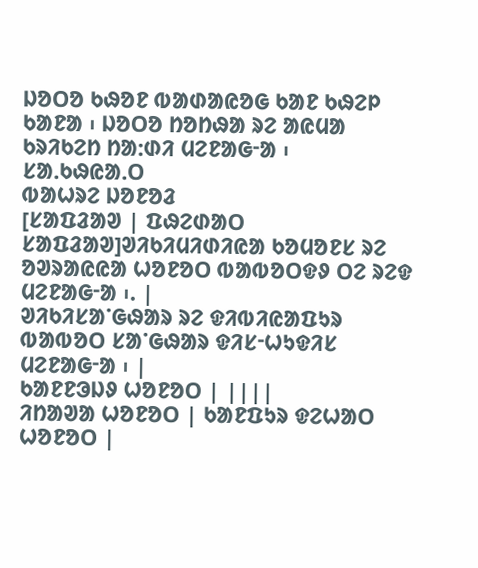ᱡᱚᱛᱚ ᱠᱷᱚᱱ ᱵᱟᱰᱟᱭᱚᱜ ᱠᱟᱱ ᱠᱷᱮᱞ ᱠᱟᱱᱟ ᱾ ᱡᱚᱛᱚ ᱴᱚᱴᱷᱟ ᱨᱮ ᱟᱭᱢᱟ ᱠᱨᱤᱠᱮᱴ ᱴᱟᱺᱰᱤ ᱢᱮᱱᱟᱜᱼᱟ ᱾
ᱥᱟᱹᱠᱷᱭᱟᱹᱛ
ᱵᱟᱦᱨᱮ ᱡᱚᱱᱚᱲ
[ᱥᱟᱯᱲᱟᱣ | ᱯᱷᱮᱰᱟᱛ ᱥᱟᱯᱲᱟᱣ]ᱣᱤᱠᱤᱢᱤᱰᱤᱭᱟ ᱠᱚᱢᱚᱱᱥ ᱨᱮ ᱚᱣᱨᱟᱭᱭᱟ ᱦᱚᱱᱚᱛ ᱵᱟᱵᱚᱛᱫᱽ ᱛᱮ ᱨᱮᱫ ᱢᱮᱱᱟᱜᱼᱟ ᱾. |
ᱣᱤᱠᱤᱥᱟᱸᱜᱷᱟᱨ ᱨᱮ ᱫᱤᱵᱤᱭᱟᱯᱩᱨ ᱵᱟᱵᱚᱛ ᱥᱟᱸᱜᱷᱟᱨ ᱫᱤᱥᱼᱦᱩᱫᱤᱥ ᱢᱮᱱᱟᱜᱼᱟ ᱾ |
ᱠᱟᱱᱱᱳᱡᱽ ᱦᱚᱱᱚᱛ | ||||
ᱤᱴᱟᱣᱟ ᱦᱚᱱᱚᱛ | ᱠᱟᱱᱯᱩᱨ ᱫᱮᱦᱟᱛ ᱦᱚᱱᱚᱛ |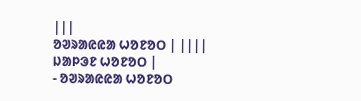|||
ᱚᱣᱨᱟᱭᱭᱟ ᱦᱚᱱᱚᱛ | ||||
ᱡᱟᱞᱳᱱ ᱦᱚᱱᱚᱛ |
- ᱚᱣᱨᱟᱭᱭᱟ ᱦᱚᱱᱚᱛ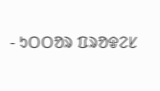- ᱩᱛᱛᱚᱨ ᱯᱨᱚᱫᱮᱥ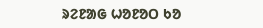ᱨᱮᱱᱟᱜ ᱦᱚᱱᱚᱛ ᱠᱚ